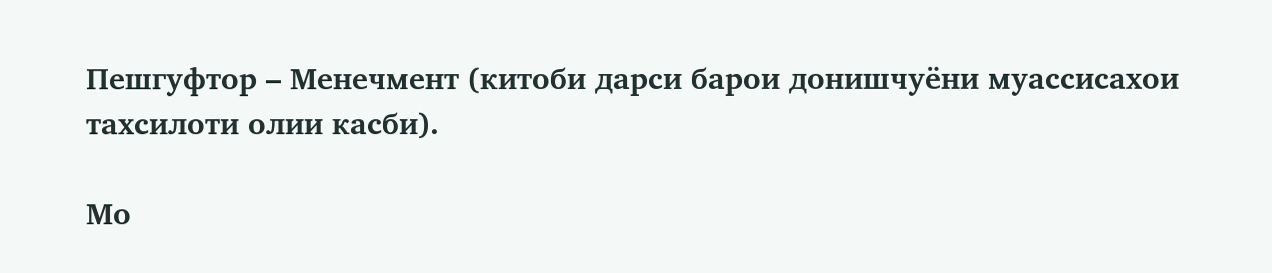Пешгуфтор – Менечмент (китоби дарси барои донишчуёни муассисахои тахсилоти олии касби).

Мо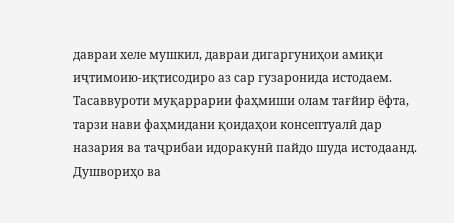давраи хеле мушкил, давраи дигаргуниҳои амиқи иҷтимоию-иқтисодиро аз сар гузаронида истодаем. Тасаввуроти муқаррарии фаҳмиши олам тағйир ёфта, тарзи нави фаҳмидани қоидаҳои консептуалӣ дар назария ва таҷрибаи идоракунӣ пайдо шуда истодаанд. Душвориҳо ва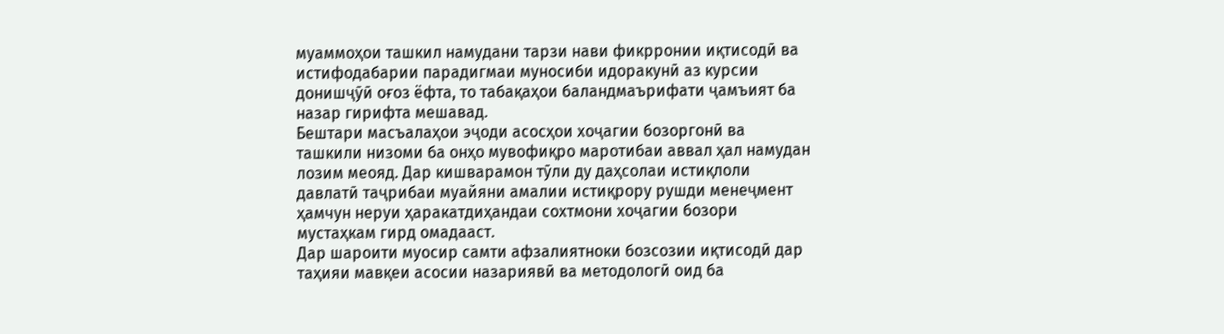муаммоҳои ташкил намудани тарзи нави фикрронии иқтисодӣ ва истифодабарии парадигмаи муносиби идоракунӣ аз курсии донишҷӯӣ оғоз ёфта, то табақаҳои баландмаърифати ҷамъият ба назар гирифта мешавад.
Бештари масъалаҳои эҷоди асосҳои хоҷагии бозоргонӣ ва ташкили низоми ба онҳо мувофиқро маротибаи аввал ҳал намудан лозим меояд. Дар кишварамон тӯли ду даҳсолаи истиқлоли давлатӣ таҷрибаи муайяни амалии истиқрору рушди менеҷмент ҳамчун неруи ҳаракатдиҳандаи сохтмони хоҷагии бозори мустаҳкам гирд омадааст.
Дар шароити муосир самти афзалиятноки бозсозии иқтисодӣ дар таҳияи мавқеи асосии назариявӣ ва методологӣ оид ба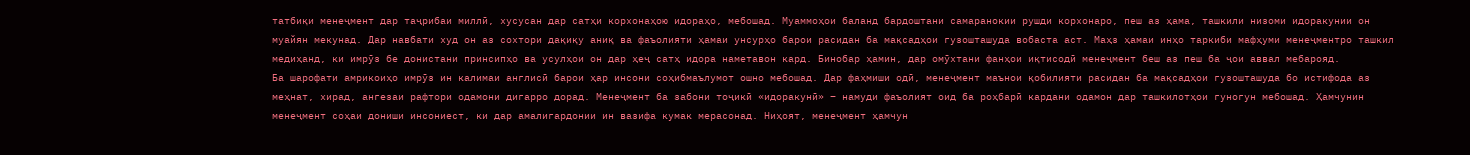татбиқи менеҷмент дар таҷрибаи миллӣ, хусусан дар сатҳи корхонаҳою идораҳо, мебошад. Муаммоҳои баланд бардоштани самаранокии рушди корхонаро, пеш аз ҳама, ташкили низоми идоракунии он муайян мекунад. Дар навбати худ он аз сохтори дақиқу аниқ ва фаъолияти ҳамаи унсурҳо барои расидан ба мақсадҳои гузошташуда вобаста аст. Маҳз ҳамаи инҳо таркиби мафҳуми менеҷментро ташкил медиҳанд, ки имрӯз бе донистани принсипҳо ва усулҳои он дар ҳеҷ сатҳ идора наметавон кард. Бинобар ҳамин, дар омӯхтани фанҳои иқтисодӣ менеҷмент беш аз пеш ба ҷои аввал мебарояд.
Ба шарофати амрикоиҳо имрӯз ин калимаи англисӣ барои ҳар инсони соҳибмаълумот ошно мебошад. Дар фаҳмиши одӣ, менеҷмент маънои қобилияти расидан ба мақсадҳои гузошташуда бо истифода аз меҳнат, хирад, ангезаи рафтори одамони дигарро дорад. Менеҷмент ба забони тоҷикӣ «идоракунӣ» – намуди фаъолият оид ба роҳбарӣ кардани одамон дар ташкилотҳои гуногун мебошад. Ҳамчунин менеҷмент соҳаи дониши инсониест, ки дар амалигардонии ин вазифа кумак мерасонад. Ниҳоят, менеҷмент ҳамчун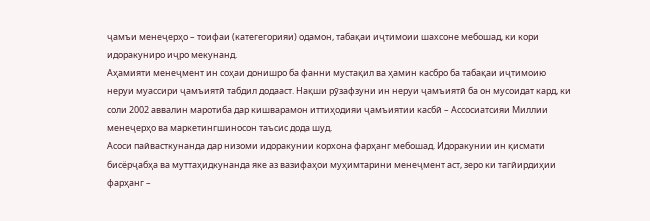ҷамъи менеҷерҳо – тоифаи (категегорияи) одамон, табақаи иҷтимоии шахсоне мебошад, ки кори идоракуниро иҷро мекунанд.
Аҳамияти менеҷмент ин соҳаи донишро ба фанни мустақил ва ҳамин касбро ба табақаи иҷтимоию неруи муассири ҷамъиятӣ табдил додааст. Нақши рӯзафзуни ин неруи ҷамъиятӣ ба он мусоидат кард, ки соли 2002 аввалин маротиба дар кишварамон иттиҳодияи ҷамъиятии касбӣ – Ассосиатсияи Миллии менеҷерҳо ва маркетингшиносон таъсис дода шуд.
Асоси пайвасткунанда дар низоми идоракунии корхона фарҳанг мебошад. Идоракунии ин қисмати бисёрҷабҳа ва муттаҳидкунанда яке аз вазифаҳои муҳимтарини менеҷмент аст, зеро ки тагйирдиҳии фарҳанг –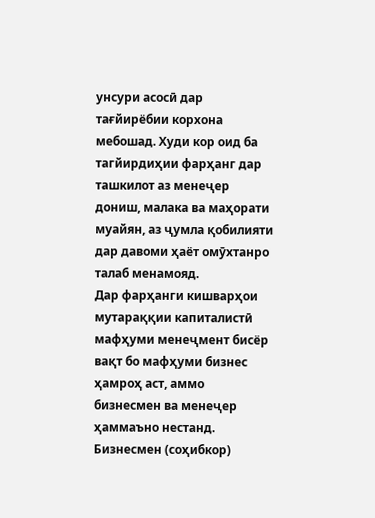унсури асосӣ дар тағйирёбии корхона мебошад. Худи кор оид ба тагйирдиҳии фарҳанг дар ташкилот аз менеҷер дониш, малака ва маҳорати муайян, аз ҷумла қобилияти дар давоми ҳаёт омӯхтанро талаб менамояд.
Дар фарҳанги кишварҳои мутараққии капиталистӣ мафҳуми менеҷмент бисёр вақт бо мафҳуми бизнес ҳамроҳ аст, аммо бизнесмен ва менеҷер ҳаммаъно нестанд. Бизнесмен (соҳибкор)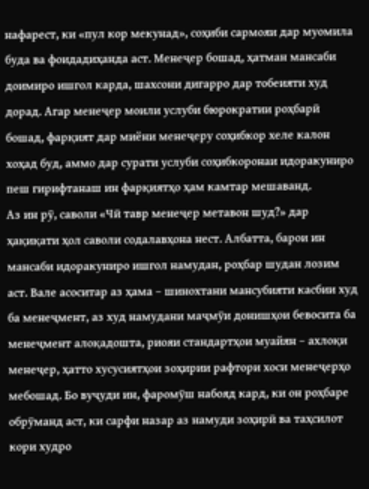нафарест, ки «пул кор мекунад», соҳиби сармояи дар муомила буда ва фоидадиҳанда аст. Менеҷер бошад, ҳатман мансаби доимиро ишгол карда, шахсони дигарро дар тобеияти худ дорад. Агар менеҷер моили услуби бюрократии роҳбарӣ бошад, фарқият дар миёни менеҷеру соҳибкор хеле калон хоҳад буд, аммо дар сурати услуби соҳибкоронаи идоракуниро пеш гирифтанаш ин фарқиятҳо ҳам камтар мешаванд.
Аз ин рӯ, саволи «Чӣ тавр менеҷер метавон шуд?» дар ҳақиқати ҳол саволи содалавҳона нест. Албатта, барои ин мансаби идоракуниро ишгол намудан, роҳбар шудан лозим аст. Вале асоситар аз ҳама – шинохтани мансубияти касбии худ ба менеҷмент, аз худ намудани маҷмӯи донишҳои бевосита ба менеҷмент алоқадошта, риояи стандартҳои муайян – ахлоқи менеҷер, ҳатто хусусиятҳои зоҳирии рафтори хоси менеҷерҳо мебошад. Бо вуҷуди ин, фаромӯш набояд кард, ки он роҳбаре обрӯманд аст, ки сарфи назар аз намуди зоҳирӣ ва таҳсилот кори худро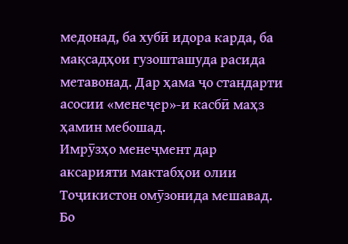медонад, ба хубӣ идора карда, ба мақсадҳои гузошташуда расида метавонад. Дар ҳама ҷо стандарти асосии «менеҷер»-и касбӣ маҳз ҳамин мебошад.
Имрӯзҳо менеҷмент дар аксарияти мактабҳои олии Тоҷикистон омӯзонида мешавад. Бо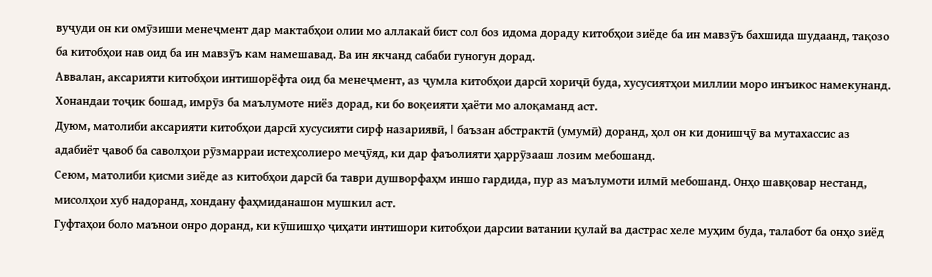вуҷуди он ки омӯзиши менеҷмент дар мактабҳои олии мо аллакай бист сол боз идома дораду китобҳои зиёде ба ин мавзӯъ бахшида шудаанд, тақозо ба китобҳои нав оид ба ин мавзӯъ кам намешавад. Ва ин якчанд сабаби гуногун дорад.
Аввалан, аксарияти китобҳои интишорёфта оид ба менеҷмент, аз ҷумла китобҳои дарсӣ хориҷӣ буда, хусусиятҳои миллии моро инъикос намекунанд. Хонандаи тоҷик бошад, имрӯз ба маълумоте ниёз дорад, ки бо воқеияти ҳаёти мо алоқаманд аст.
Дуюм, матолиби аксарияти китобҳои дарсӣ хусусияти сирф назариявӣ, I баъзан абстрактӣ (умумӣ) доранд, ҳол он ки донишҷӯ ва мутахассис аз адабиёт ҷавоб ба саволҳои рӯзмарраи истеҳсолиеро меҷӯяд, ки дар фаъолияти ҳаррӯзааш лозим мебошанд.
Сеюм, матолиби қисми зиёде аз китобҳои дарсӣ ба таври душворфаҳм иншо гардида, пур аз маълумоти илмӣ мебошанд. Онҳо шавқовар нестанд, мисолҳои хуб надоранд, хондану фаҳмиданашон мушкил аст.
Гуфтаҳои боло маънои онро доранд, ки кӯшишҳо ҷиҳати интишори китобҳои дарсии ватании қулай ва дастрас хеле муҳим буда, талабот ба онҳо зиёд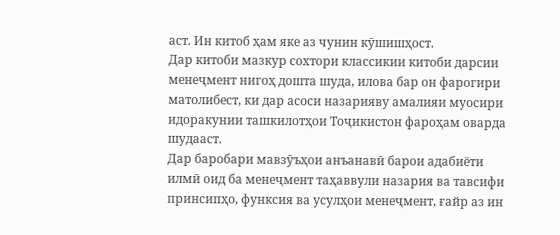аст. Ин китоб ҳам яке аз чунин кӯшишҳост.
Дар китоби мазкур сохтори классикии китоби дарсии менеҷмент нигоҳ дошта шуда, илова бар он фарогири матолибест, ки дар асоси назарияву амалияи муосири идоракунии ташкилотҳои Тоҷикистон фароҳам оварда шудааст.
Дар баробари мавзӯъҳои анъанавӣ барои адабиёти илмӣ оид ба менеҷмент таҳаввули назария ва тавсифи принсипҳо, функсия ва усулҳои менеҷмент, ғайр аз ин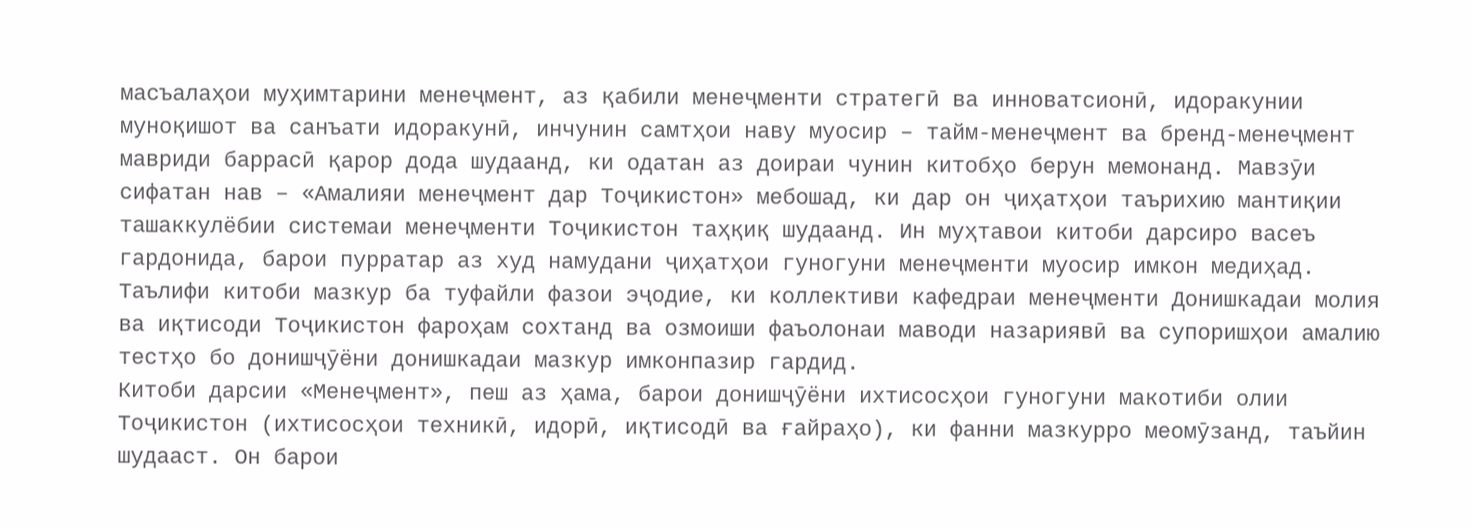масъалаҳои муҳимтарини менеҷмент, аз қабили менеҷменти стратегӣ ва инноватсионӣ, идоракунии муноқишот ва санъати идоракунӣ, инчунин самтҳои наву муосир – тайм-менеҷмент ва бренд-менеҷмент мавриди баррасӣ қарор дода шудаанд, ки одатан аз доираи чунин китобҳо берун мемонанд. Мавзӯи сифатан нав – «Амалияи менеҷмент дар Тоҷикистон» мебошад, ки дар он ҷиҳатҳои таърихию мантиқии ташаккулёбии системаи менеҷменти Тоҷикистон таҳқиқ шудаанд. Ин муҳтавои китоби дарсиро васеъ гардонида, барои пурратар аз худ намудани ҷиҳатҳои гуногуни менеҷменти муосир имкон медиҳад.
Таълифи китоби мазкур ба туфайли фазои эҷодие, ки коллективи кафедраи менеҷменти Донишкадаи молия ва иқтисоди Тоҷикистон фароҳам сохтанд ва озмоиши фаъолонаи маводи назариявӣ ва супоришҳои амалию тестҳо бо донишҷӯёни донишкадаи мазкур имконпазир гардид.
Китоби дарсии «Менеҷмент», пеш аз ҳама, барои донишҷӯёни ихтисосҳои гуногуни макотиби олии Тоҷикистон (ихтисосҳои техникӣ, идорӣ, иқтисодӣ ва ғайраҳо), ки фанни мазкурро меомӯзанд, таъйин шудааст. Он барои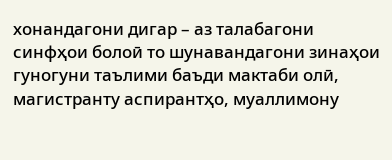хонандагони дигар – аз талабагони синфҳои болоӣ то шунавандагони зинаҳои гуногуни таълими баъди мактаби олӣ, магистранту аспирантҳо, муаллимону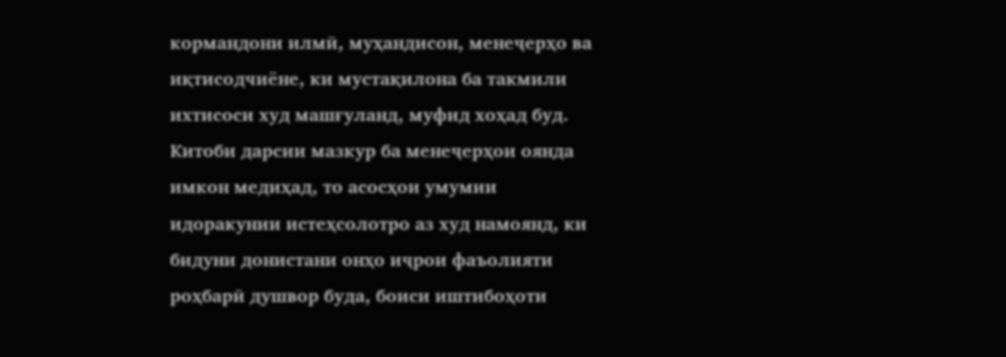кормандони илмӣ, муҳандисон, менеҷерҳо ва иқтисодчиёне, ки мустақилона ба такмили ихтисоси худ машғуланд, муфид хоҳад буд.
Китоби дарсии мазкур ба менеҷерҳои оянда имкон медиҳад, то асосҳои умумии идоракунии истеҳсолотро аз худ намоянд, ки бидуни донистани онҳо иҷрои фаъолияти роҳбарӣ душвор буда, боиси иштибоҳоти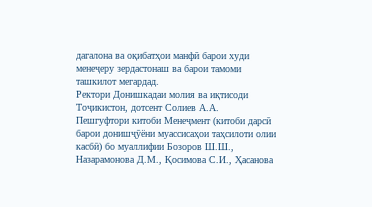дагалона ва оқибатҳои манфӣ барои худи менеҷеру зердастонаш ва барои тамоми ташкилот мегардад.
Ректори Донишкадаи молия ва иқтисоди Тоҷикистон, дотсент Солиев А.А.
Пешгуфтори китоби Менеҷмент (китоби дарсӣ барои донишҷӯёни муассисаҳои таҳсилоти олии касбӣ) бо муаллифии Бозоров Ш.Ш., Назарамонова Д.М., Қосимова С.И., Ҳасанова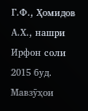Г.Ф., Ҳомидов А.Х., нашри Ирфон соли 2015 буд. Мавзӯҳои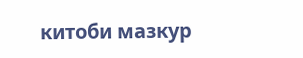китоби мазкур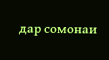дар сомонаи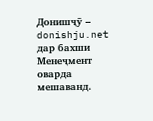Донишҷӯ – donishju.net дар бахши Менеҷмент оварда мешаванд.